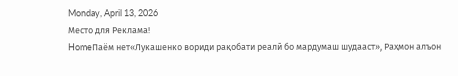Monday, April 13, 2026
Место для Реклама!
HomeПаём нет«Лукашенко вориди рақобати реалӣ бо мардумаш шудааст», Раҳмон алъон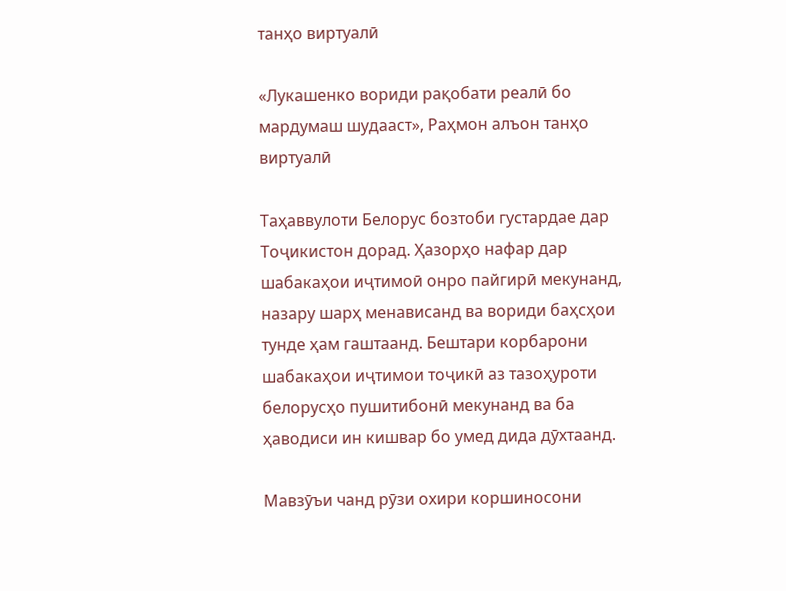танҳо виртуалӣ

«Лукашенко вориди рақобати реалӣ бо мардумаш шудааст», Раҳмон алъон танҳо виртуалӣ

Таҳаввулоти Белорус бозтоби густардае дар Тоҷикистон дорад. Ҳазорҳо нафар дар шабакаҳои иҷтимоӣ онро пайгирӣ мекунанд, назару шарҳ менависанд ва вориди баҳсҳои тунде ҳам гаштаанд. Бештари корбарони шабакаҳои иҷтимои тоҷикӣ аз тазоҳуроти белорусҳо пушитибонӣ мекунанд ва ба ҳаводиси ин кишвар бо умед дида дӯхтаанд.

Мавзӯъи чанд рӯзи охири коршиносони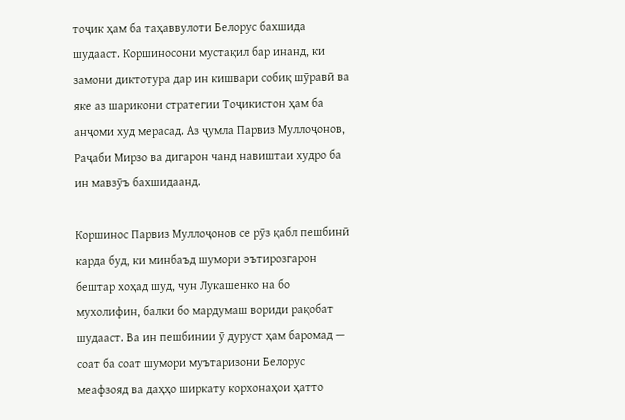тоҷик ҳам ба таҳаввулоти Белорус бахшида шудааст. Коршиносони мустақил бар инанд, ки замони диктотура дар ин кишвари собиқ шӯравӣ ва яке аз шарикони стратегии Тоҷикистон ҳам ба анҷоми худ мерасад. Аз ҷумла Парвиз Муллоҷонов, Раҷаби Мирзо ва дигарон чанд навиштаи худро ба ин мавзӯъ бахшидаанд.

Коршинос Парвиз Муллоҷонов се рӯз қабл пешбинӣ карда буд, ки минбаъд шумори эътирозгарон бештар хоҳад шуд, чун Лукашенко на бо мухолифин, балки бо мардумаш вориди рақобат шудааст. Ва ин пешбинии ӯ дуруст ҳам баромад — соат ба соат шумори муътаризони Белорус меафзояд ва даҳҳо ширкату корхонаҳои ҳатто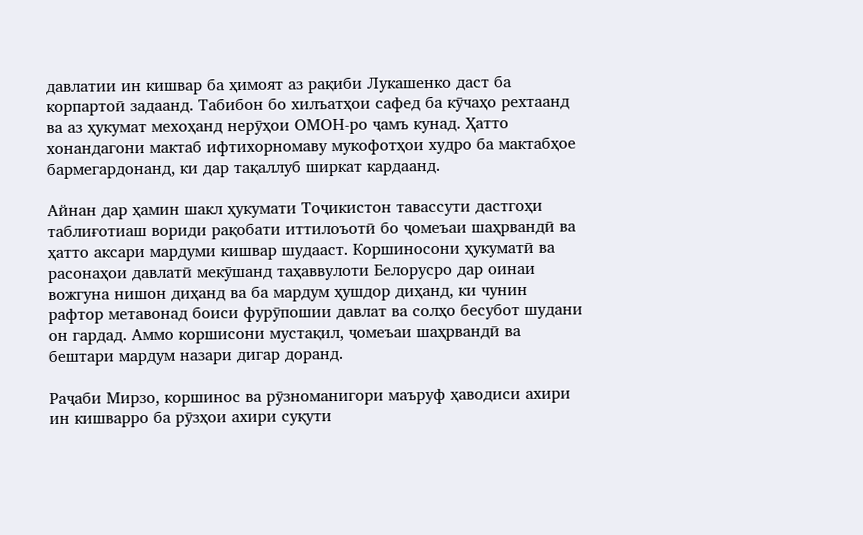давлатии ин кишвар ба ҳимоят аз рақиби Лукашенко даст ба корпартоӣ задаанд. Табибон бо хилъатҳои сафед ба кӯчаҳо рехтаанд ва аз ҳукумат мехоҳанд нерӯҳои ОМОН-ро ҷамъ кунад. Ҳатто хонандагони мактаб ифтихорномаву мукофотҳои худро ба мактабҳое бармегардонанд, ки дар тақаллуб ширкат кардаанд.

Айнан дар ҳамин шакл ҳукумати Тоҷикистон тавассути дастгоҳи таблиғотиаш вориди рақобати иттилоъотӣ бо ҷомеъаи шаҳрвандӣ ва ҳатто аксари мардуми кишвар шудааст. Коршиносони ҳукуматӣ ва расонаҳои давлатӣ мекӯшанд таҳаввулоти Белорусро дар оинаи вожгуна нишон диҳанд ва ба мардум ҳушдор диҳанд, ки чунин рафтор метавонад боиси фурӯпошии давлат ва солҳо бесубот шудани он гардад. Аммо коршисони мустақил, ҷомеъаи шаҳрвандӣ ва бештари мардум назари дигар доранд.

Раҷаби Мирзо, коршинос ва рӯзноманигори маъруф ҳаводиси ахири ин кишварро ба рӯзҳои ахири суқути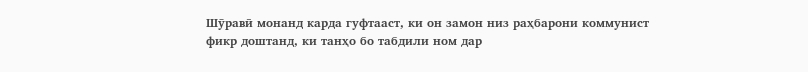Шӯравӣ монанд карда гуфтааст, ки он замон низ раҳбарони коммунист фикр доштанд, ки танҳо бо табдили ном дар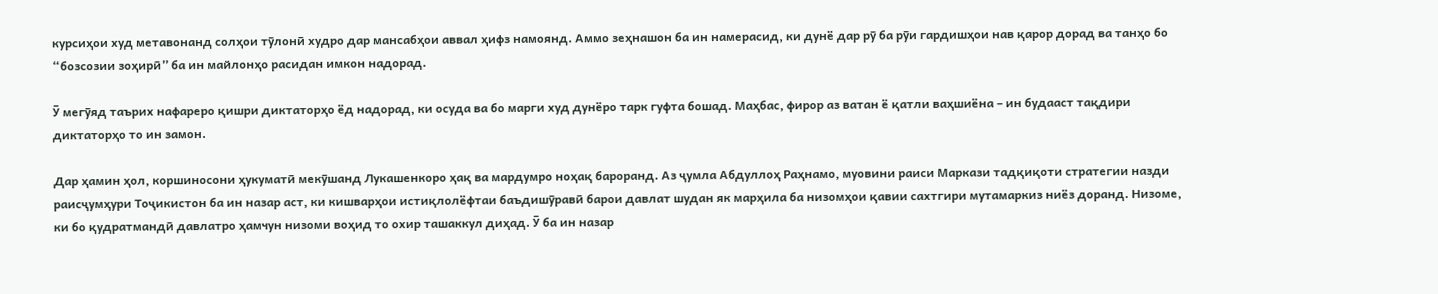курсиҳои худ метавонанд солҳои тӯлонӣ худро дар мансабҳои аввал ҳифз намоянд. Аммо зеҳнашон ба ин намерасид, ки дунё дар рӯ ба рӯи гардишҳои нав қарор дорад ва танҳо бо “бозсозии зоҳирӣ” ба ин майлонҳо расидан имкон надорад.

Ӯ мегӯяд таърих нафареро қишри диктаторҳо ёд надорад, ки осуда ва бо марги худ дунёро тарк гуфта бошад. Маҳбас, фирор аз ватан ё қатли ваҳшиёна – ин будааст тақдири диктаторҳо то ин замон.

Дар ҳамин ҳол, коршиносони ҳукуматӣ мекӯшанд Лукашенкоро ҳақ ва мардумро ноҳақ бароранд. Аз ҷумла Абдуллоҳ Раҳнамо, муовини раиси Маркази тадқиқоти стратегии назди раисҷумҳури Тоҷикистон ба ин назар аст, ки кишварҳои истиқлолёфтаи баъдишӯравӣ барои давлат шудан як марҳила ба низомҳои қавии сахтгири мутамаркиз ниёз доранд. Низоме, ки бо қудратмандӣ давлатро ҳамчун низоми воҳид то охир ташаккул диҳад. Ӯ ба ин назар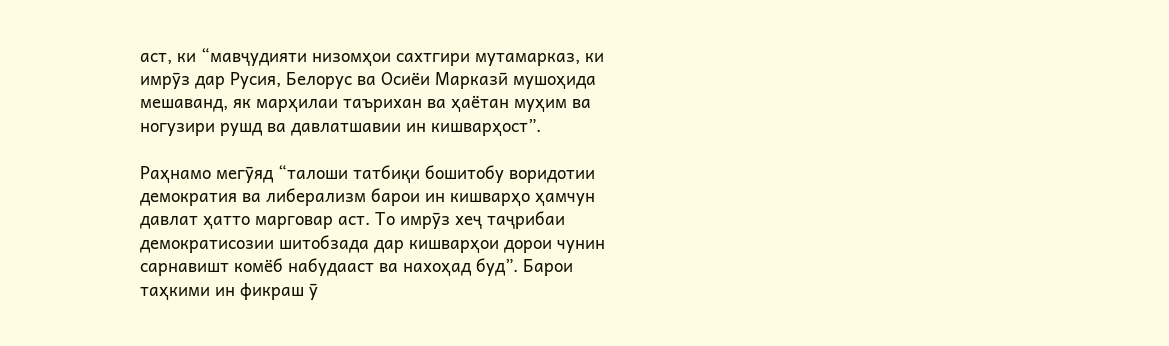аст, ки “мавҷудияти низомҳои сахтгири мутамарказ, ки имрӯз дар Русия, Белорус ва Осиёи Марказӣ мушоҳида мешаванд, як марҳилаи таърихан ва ҳаётан муҳим ва ногузири рушд ва давлатшавии ин кишварҳост”.

Раҳнамо мегӯяд “талоши татбиқи бошитобу воридотии демократия ва либерализм барои ин кишварҳо ҳамчун давлат ҳатто марговар аст. То имрӯз хеҷ таҷрибаи демократисозии шитобзада дар кишварҳои дорои чунин сарнавишт комёб набудааст ва нахоҳад буд”. Барои таҳкими ин фикраш ӯ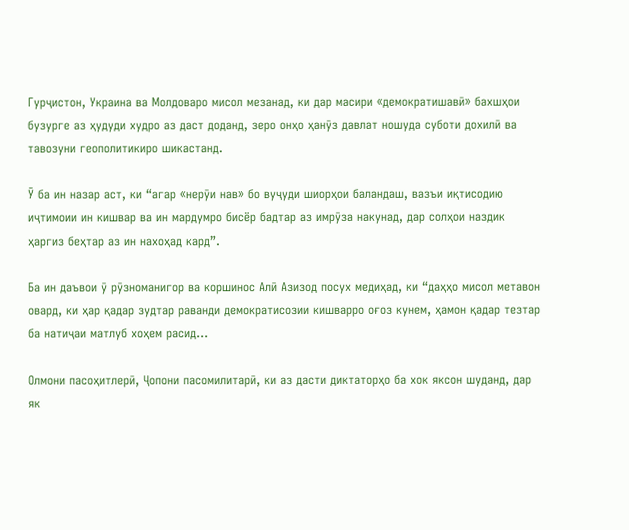Гурҷистон, Украина ва Молдоваро мисол мезанад, ки дар масири «демократишавӣ» бахшҳои бузурге аз ҳудуди худро аз даст доданд, зеро онҳо ҳанӯз давлат ношуда суботи дохилӣ ва тавозуни геополитикиро шикастанд.

Ӯ ба ин назар аст, ки “агар «нерӯи нав» бо вуҷуди шиорҳои баландаш, вазъи иқтисодию иҷтимоии ин кишвар ва ин мардумро бисёр бадтар аз имрӯза накунад, дар солҳои наздик ҳаргиз беҳтар аз ин нахоҳад кард”.

Ба ин даъвои ӯ рӯзноманигор ва коршинос Алӣ Азизод посух медиҳад, ки “даҳҳо мисол метавон овард, ки ҳар қадар зудтар раванди демократисозии кишварро оғоз кунем, ҳамон қадар тезтар ба натиҷаи матлуб хоҳем расид…

Олмони пасоҳитлерӣ, Ҷопони пасомилитарӣ, ки аз дасти диктаторҳо ба хок яксон шуданд, дар як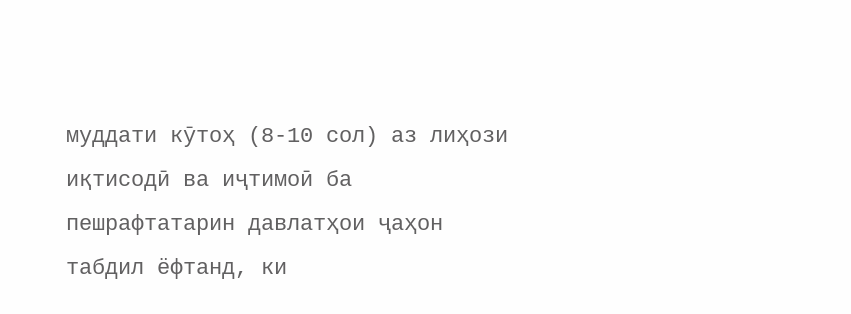муддати кӯтоҳ (8-10 сол) аз лиҳози иқтисодӣ ва иҷтимоӣ ба пешрафтатарин давлатҳои ҷаҳон табдил ёфтанд, ки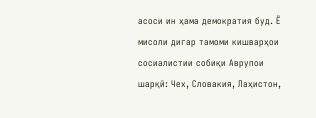асоси ин ҳама демократия буд. Ё мисоли дигар тамоми кишварҳои сосиалистии собиқи Аврупои шарқӣ: Чех, Словакия, Лаҳистон,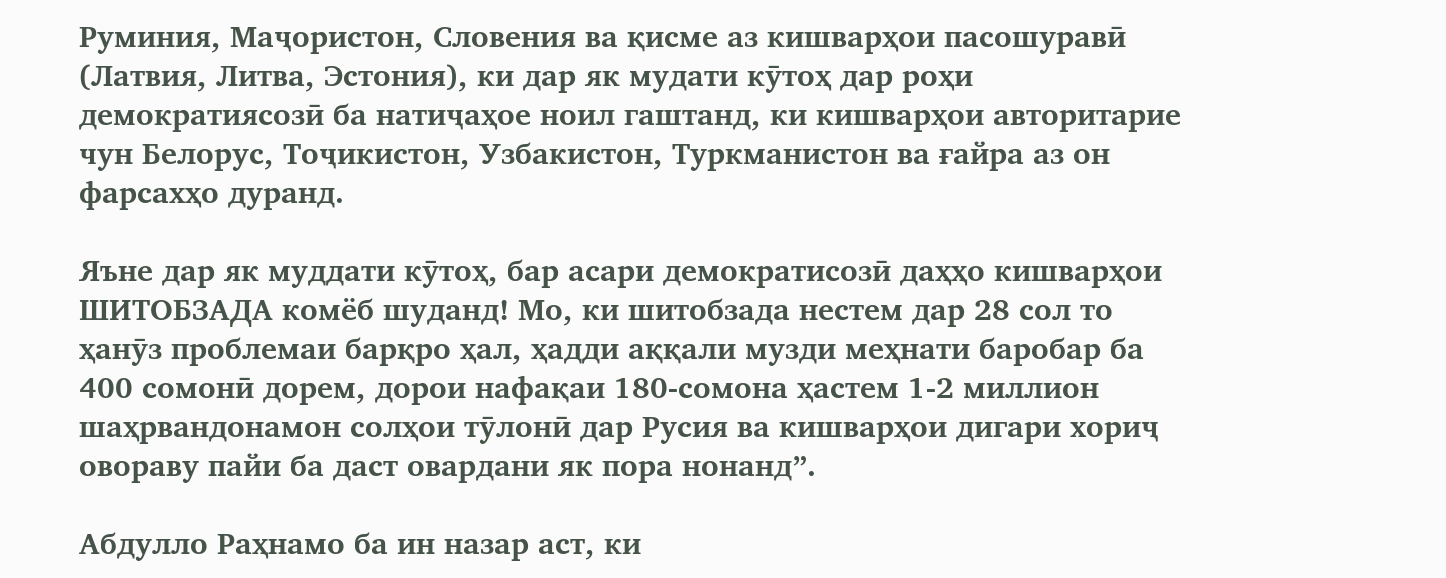Руминия, Маҷористон, Словения ва қисме аз кишварҳои пасошуравӣ (Латвия, Литва, Эстония), ки дар як мудати кӯтоҳ дар роҳи демократиясозӣ ба натиҷаҳое ноил гаштанд, ки кишварҳои авторитарие чун Белорус, Тоҷикистон, Узбакистон, Туркманистон ва ғайра аз он фарсахҳо дуранд.

Яъне дар як муддати кӯтоҳ, бар асари демократисозӣ даҳҳо кишварҳои ШИТОБЗАДА комёб шуданд! Мо, ки шитобзада нестем дар 28 сол то ҳанӯз проблемаи барқро ҳал, ҳадди аққали музди меҳнати баробар ба 400 сомонӣ дорем, дорои нафақаи 180-сомона ҳастем 1-2 миллион шаҳрвандонамон солҳои тӯлонӣ дар Русия ва кишварҳои дигари хориҷ овораву пайи ба даст овардани як пора нонанд”.

Абдулло Раҳнамо ба ин назар аст, ки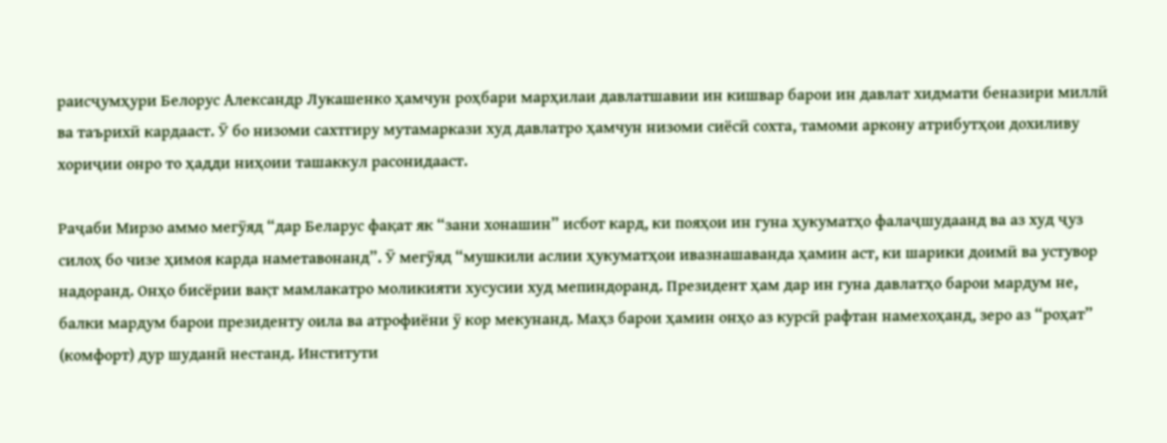раисҷумҳури Белорус Александр Лукашенко ҳамчун роҳбари марҳилаи давлатшавии ин кишвар барои ин давлат хидмати беназири миллӣ ва таърихӣ кардааст. Ӯ бо низоми сахтгиру мутамаркази худ давлатро ҳамчун низоми сиёсӣ сохта, тамоми аркону атрибутҳои дохиливу хориҷии онро то ҳадди ниҳоии ташаккул расонидааст.

Раҷаби Мирзо аммо мегӯяд “дар Беларус фақат як “зани хонашин” исбот кард, ки пояҳои ин гуна ҳукуматҳо фалаҷшудаанд ва аз худ ҷуз силоҳ бо чизе ҳимоя карда наметавонанд”. Ӯ мегӯяд “мушкили аслии ҳукуматҳои ивазнашаванда ҳамин аст, ки шарики доимӣ ва устувор надоранд. Онҳо бисёрии вақт мамлакатро моликияти хусусии худ мепиндоранд. Президент ҳам дар ин гуна давлатҳо барои мардум не, балки мардум барои президенту оила ва атрофиёни ӯ кор мекунанд. Маҳз барои ҳамин онҳо аз курсӣ рафтан намехоҳанд, зеро аз “роҳат” (комфорт) дур шуданӣ нестанд. Институти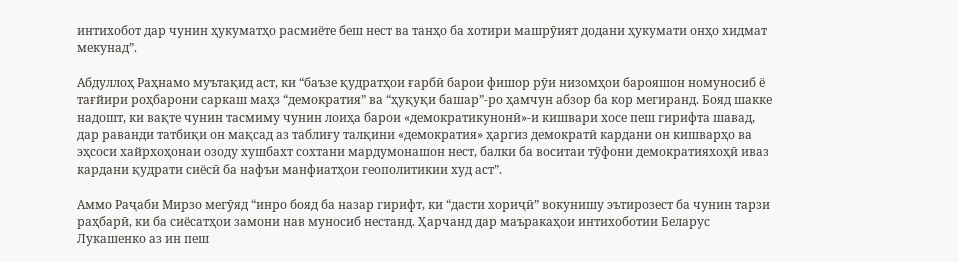интихобот дар чунин ҳукуматҳо расмиёте беш нест ва танҳо ба хотири машрӯият додани ҳукумати онҳо хидмат мекунад”.

Абдуллоҳ Раҳнамо муътақид аст, ки “баъзе қудратҳои ғарбӣ барои фишор рӯи низомҳои барояшон номуносиб ё тағйири роҳбарони саркаш маҳз “демократия” ва “ҳуқуқи башар”-ро ҳамчун абзор ба кор мегиранд. Бояд шакке надошт, ки вақте чунин тасмиму чунин лоиҳа барои «демократикунонӣ»-и кишвари хосе пеш гирифта шавад, дар раванди татбиқи он мақсад аз таблиғу талқини «демократия» ҳаргиз демократӣ кардани он кишварҳо ва эҳсоси хайрхоҳонаи озоду хушбахт сохтани мардумонашон нест, балки ба воситаи тӯфони демократияхоҳӣ иваз кардани қудрати сиёсӣ ба нафъи манфиатҳои геополитикии худ аст”.

Аммо Раҷаби Мирзо мегӯяд “инро бояд ба назар гирифт, ки “дасти хориҷӣ” вокунишу эътирозест ба чунин тарзи раҳбарӣ, ки ба сиёсатҳои замони нав муносиб нестанд. Ҳарчанд дар маъракаҳои интихоботии Беларус Лукашенко аз ин пеш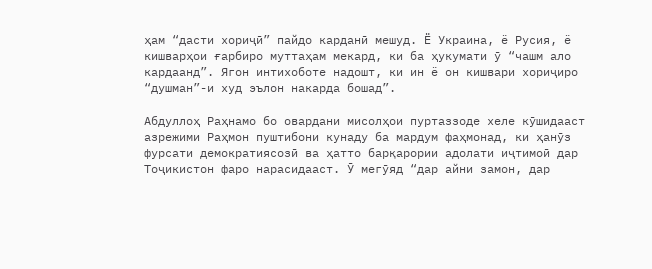ҳам “дасти хориҷӣ” пайдо карданӣ мешуд. Ё Украина, ё Русия, ё кишварҳои ғарбиро муттаҳам мекард, ки ба ҳукумати ӯ “чашм ало кардаанд”. Ягон интихоботе надошт, ки ин ё он кишвари хориҷиро “душман”-и худ эълон накарда бошад”.

Абдуллоҳ Раҳнамо бо овардани мисолҳои пуртаззоде хеле кӯшидааст азрежими Раҳмон пуштибони кунаду ба мардум фаҳмонад, ки ҳанӯз фурсати демократиясозӣ ва ҳатто барқарории адолати иҷтимоӣ дар Тоҷикистон фаро нарасидааст. Ӯ мегӯяд “дар айни замон, дар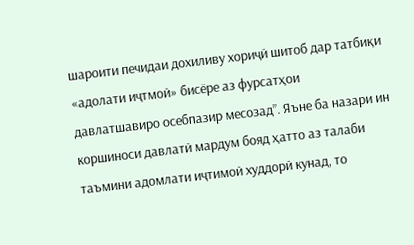шароити печидаи дохиливу хориҷӣ шитоб дар татбиқи «адолати иҷтмоӣ» бисёре аз фурсатҳои давлатшавиро осебпазир месозад”. Яъне ба назари ин коршиноси давлатӣ мардум бояд ҳатто аз талаби таъмини адомлати иҷтимоӣ худдорӣ кунад, то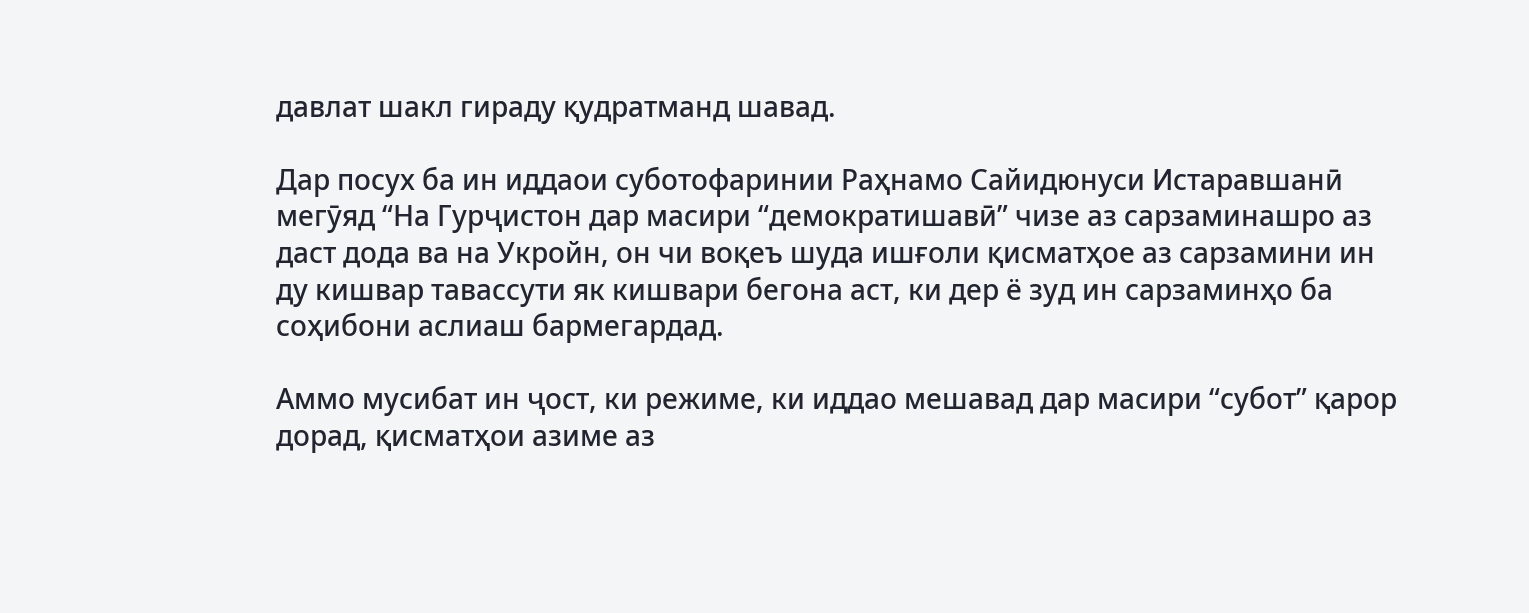давлат шакл гираду қудратманд шавад.

Дар посух ба ин иддаои суботофаринии Раҳнамо Сайидюнуси Истаравшанӣ мегӯяд “На Гурҷистон дар масири “демократишавӣ” чизе аз сарзаминашро аз даст дода ва на Укройн, он чи воқеъ шуда ишғоли қисматҳое аз сарзамини ин ду кишвар тавассути як кишвари бегона аст, ки дер ё зуд ин сарзаминҳо ба соҳибони аслиаш бармегардад.

Аммо мусибат ин ҷост, ки режиме, ки иддао мешавад дар масири “субот” қарор дорад, қисматҳои азиме аз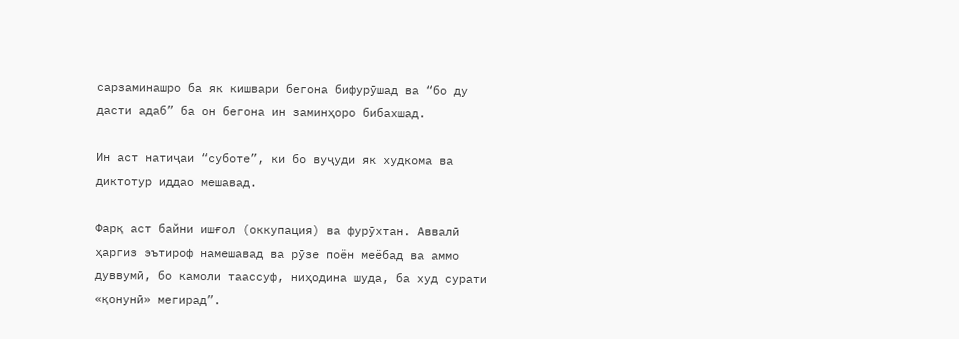сарзаминашро ба як кишвари бегона бифурӯшад ва “бо ду дасти адаб” ба он бегона ин заминҳоро бибахшад.

Ин аст натиҷаи “суботе”, ки бо вуҷуди як худкома ва диктотур иддао мешавад.

Фарқ аст байни ишғол (оккупация) ва фурӯхтан. Аввалӣ ҳаргиз эътироф намешавад ва рӯзе поён меёбад ва аммо дуввумӣ, бо камоли таассуф, ниҳодина шуда, ба худ сурати «қонунӣ» мегирад”.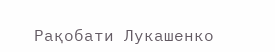Рақобати Лукашенко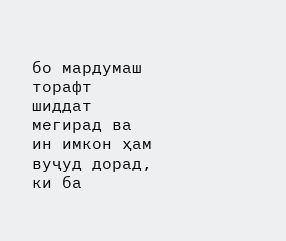бо мардумаш торафт шиддат мегирад ва ин имкон ҳам вуҷуд дорад, ки ба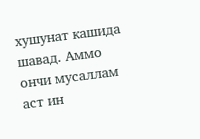хушунат кашида шавад. Аммо ончи мусаллам аст ин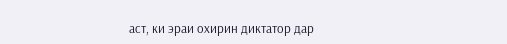аст, ки эраи охирин диктатор дар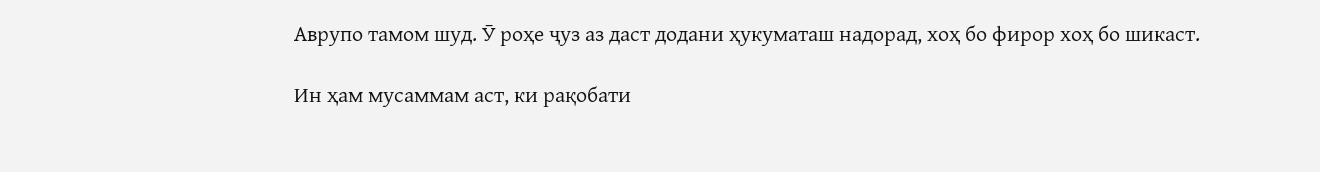Аврупо тамом шуд. Ӯ роҳе ҷуз аз даст додани ҳукуматаш надорад, хоҳ бо фирор хоҳ бо шикаст.

Ин ҳам мусаммам аст, ки рақобати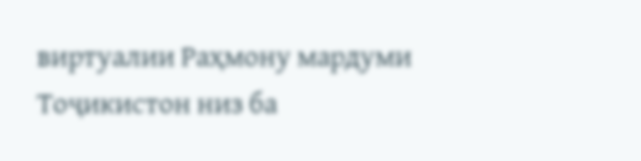виртуалии Раҳмону мардуми Тоҷикистон низ ба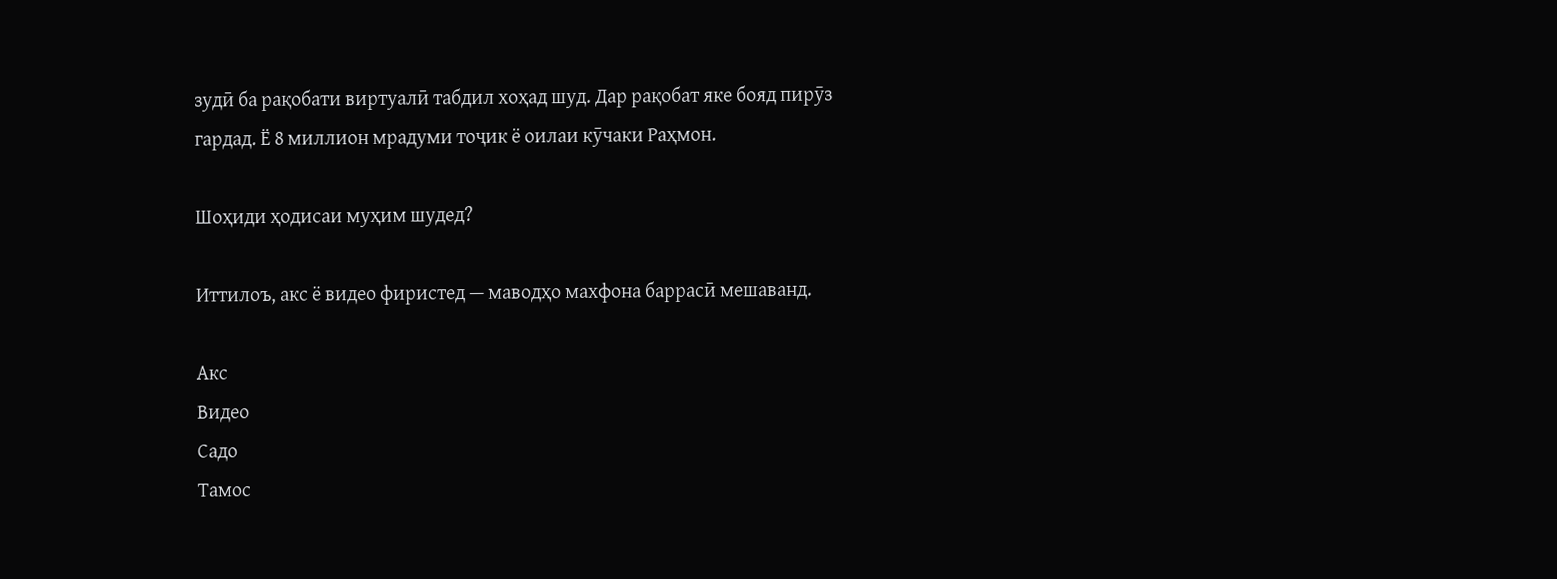зудӣ ба рақобати виртуалӣ табдил хоҳад шуд. Дар рақобат яке бояд пирӯз гардад. Ё 8 миллион мрадуми тоҷик ё оилаи кӯчаки Раҳмон.

Шоҳиди ҳодисаи муҳим шудед?

Иттилоъ, акс ё видео фиристед — маводҳо махфона баррасӣ мешаванд.

Акс
Видео
Садо
Тамос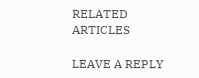RELATED ARTICLES

LEAVE A REPLY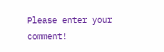Please enter your comment!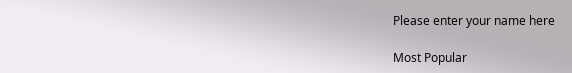Please enter your name here

Most Popular